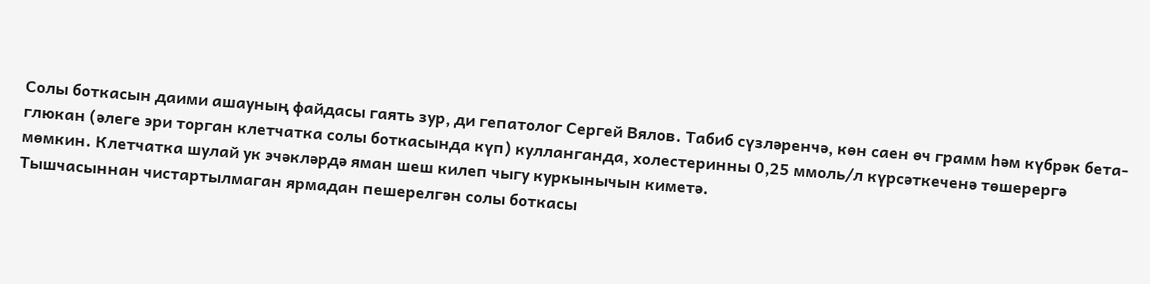Солы боткасын даими ашауның файдасы гаять зур, ди гепатолог Сергей Вялов. Табиб сүзләренчә, көн саен өч грамм һәм күбрәк бета-глюкан (әлеге эри торган клетчатка солы боткасында күп) кулланганда, холестеринны 0,25 ммоль/л күрсәткеченә төшерергә мөмкин. Клетчатка шулай ук эчәкләрдә яман шеш килеп чыгу куркынычын киметә.
Тышчасыннан чистартылмаган ярмадан пешерелгән солы боткасы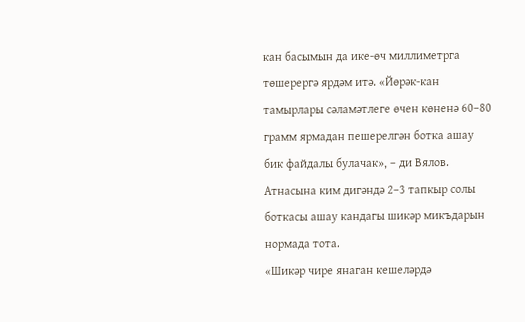кан басымын да ике-өч миллиметрга төшерергә ярдәм итә. «Йөрәк-кан тамырлары сәламәтлеге өчен көненә 60–80 грамм ярмадан пешерелгән ботка ашау бик файдалы булачак», – ди Вялов.
Атнасына ким дигәндә 2–3 тапкыр солы боткасы ашау кандагы шикәр микъдарын нормада тота.
«Шикәр чире янаган кешеләрдә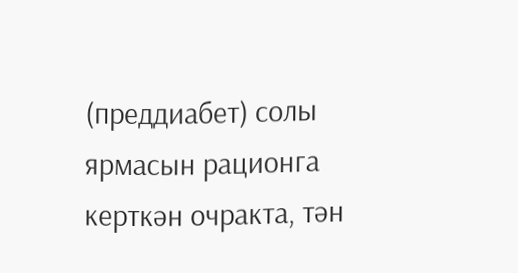(преддиабет) солы ярмасын рационга керткән очракта, тән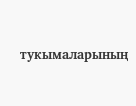тукымаларының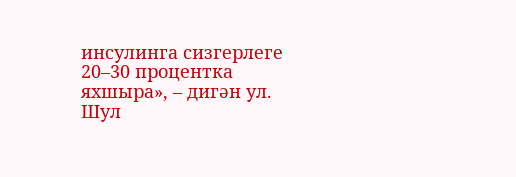инсулинга сизгерлеге 20–30 процентка яхшыра», – дигән ул. Шул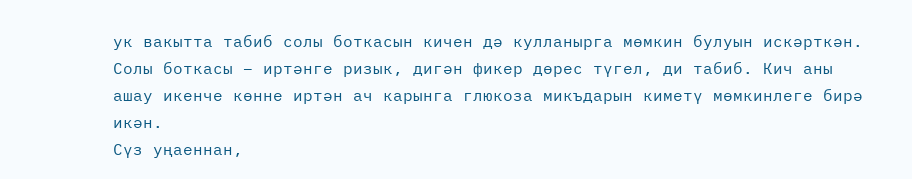ук вакытта табиб солы боткасын кичен дә кулланырга мөмкин булуын искәрткән. Солы боткасы – иртәнге ризык, дигән фикер дөрес түгел, ди табиб. Кич аны ашау икенче көнне иртән ач карынга глюкоза микъдарын киметү мөмкинлеге бирә икән.
Сүз уңаеннан,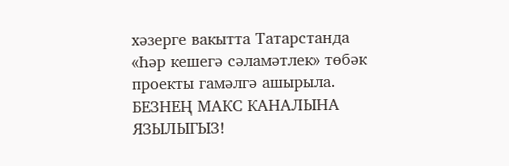хәзерге вакытта Татарстанда «Һәр кешегә сәламәтлек» төбәк проекты гамәлгә ашырыла.
БЕЗНЕҢ МАКС КАНАЛЫНА ЯЗЫЛЫГЫЗ!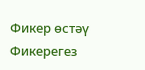Фикер өстәү
Фикерегез